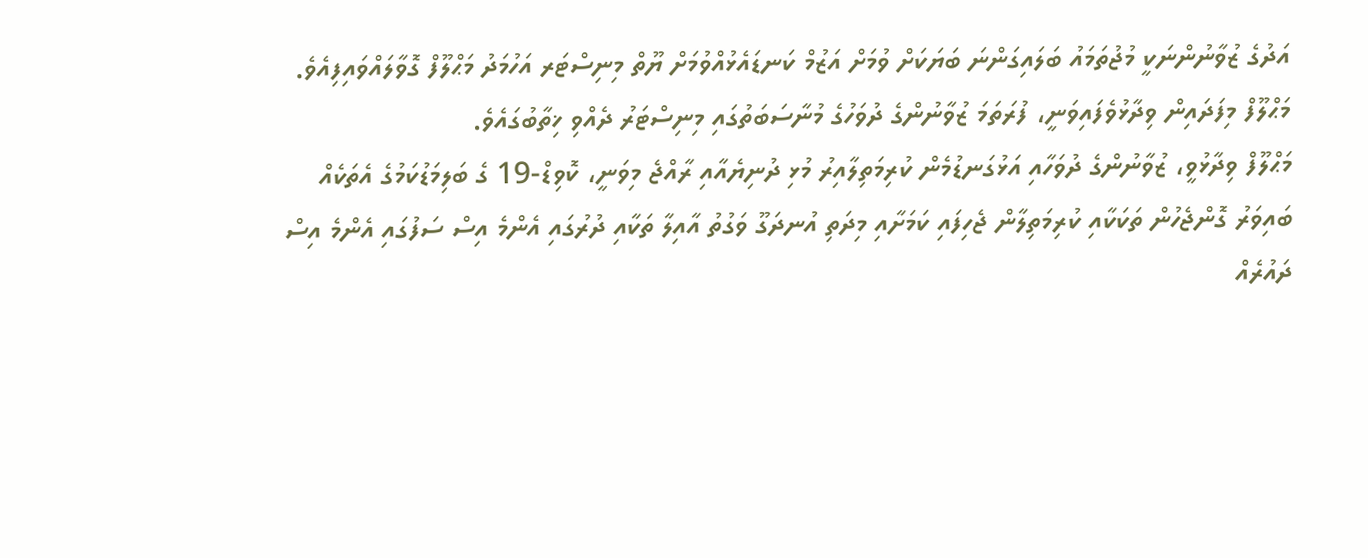އަދުގެ ޒުވާނުންނަކީ މުޖުތަމައު ބަލައިގަންނަ ބަޔަކަށް ވުމަށް އަޒުމް ކަނޑައެޅުއްވުމަށް ޔޫތް މިނިސްޓަރ އަހުމަދު މަޙްލޫފް ގޮވާލައްވައިފިއެވެ.
މަޙްލޫފް މިފަދައިން ވިދާޅުވެފައިވަނީ، ފުރަތަމަ ޒުވާނުންގެ ދުވަހުގެ މުނާސަބަތުގައި މިނިސްޓަރު ދެއްވި ޚިތާބުގައެވެ.
މަޙްލޫފް ވިދާޅުވީ، ޒުވާނުންގެ ދުވަހާއި އަޅުގަނޑުމެން ކުރިމަތިލާއިރު މުޅި ދުނިޔެއާއި ރާއްޖެ މިވަނީ، ކޮވިޑް-19 ގެ ބަލިމަޑުކަމުގެ އެތަކެއް ބައިވަރު ގޮންޖެހުން ތަކަކާއި ކުރިމަތިލާން ޖެހިފައި ކަމަށާއި މިދަތި އުނދަގޫ ވަގުތު އާއިލާ ތަކާއި ދުރުގައި އެންމެ އިސް ސަފުގައި އެންމެ އިސް ދައުރެއް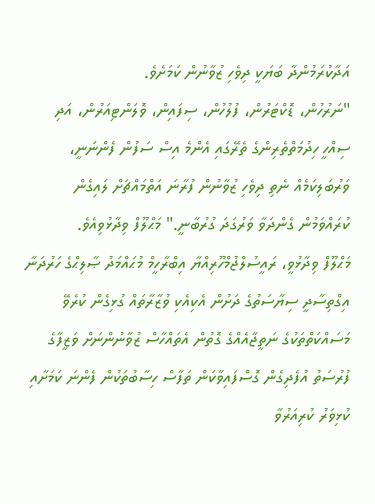އަދާކުރަމުންދާ ބަޔަކީ ދިވެހި ޒުވާނުން ކަމަށެވެ.
"ނަރުހުން، ޑޮކްޓަރުން، ފުލުހުން، ސިފައިން، ވޮލަންޓިއަރުން، އަދި ސިއްހީ ހިދުމަތްތެރިންގެ ތެރޭގައި އެންމެ އިސް ސަފުން ފެންނަނީ، ވަރުބަލިކަމެއް ނެތި ދިވެހި ޒުވާނުން ފުރާނަ އަތްމައްޗަށް ލައިގެން ކުރައްވަމުން ގެންދަވާ ވަރުގަދަ ގުރުބާނީ." މަޙްލޫފް ވިދާޅުވިއެވެ.
މަޙްލޫފް ވިދާޅުވީ، ރައީސުލްޖުމްހޫރިއްޔާ އިބްރާހީމް މުޙައްމަދު ޞާލިޙްގެ ހަރުދަނާ އިގްތިސާދީ ސިޔާސަތުގެ ދަށުން އެކިއެކި ވުޒާރާތައް ގުޅިގެން ކުރެވޭ މަސައްކަތްތަކުގެ ނަތީޖާއެއްގެ ގޮތުން އެތައްހާސް ޒުވާނުންނަށް ވަޒީފާގެ ފުރުސަތު އުފެދިގެން ގޮސްފައިވާކަން ތަފާސް ހިސާބުތަކުން ފެންނަ ކަމަށާއި ކުޅިވަރު ކުރިއަރުވާ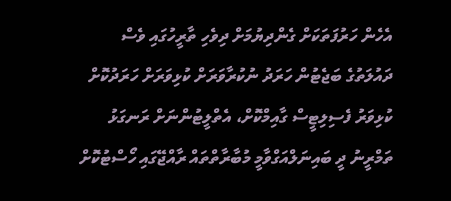އެހެން ހަރުފަތަކަށް ގެންދިޔުމަށް ދިވެހި ތާރީހުގައި ވެސް ދައުލަތުގެ ބަޖެޓުން ހަރަދު ނުކުރާވަރަށް ކުޅިވަރަށް ހަރަދުކޮށް ކުޅިވަރު ފެސިލިޓީސް ގާއިމްކޮށް، އެތްލީޓުންނަށް ރަނގަޅު ތަމްރީނު ދީ ބައިނަލްއަގްވާމީ މުބާރާތްތައް ރާއްޖޭގައި ހޯސްޓުކޮށް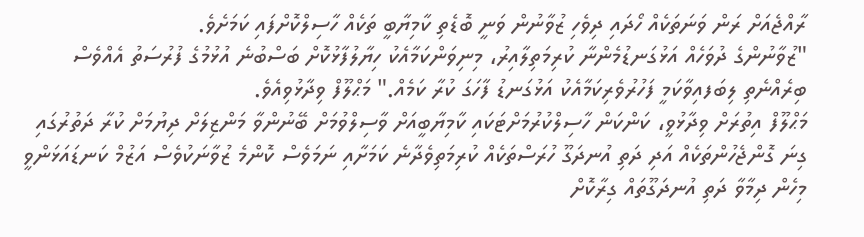ރާއްޖެއަށް ރަން ވަނަތަކެއް ހޯދައި ދިވެހި ޒުވާނުން ވަނީ ބޮޑެތި ކާމިޔާބީ ތަކެއް ހާސިލްކޮށްފައި ކަމަށެވެ.
"ޒުވާނުންގެ ދުވަހެއް އަޅުގަނޑުމެންނާ ކުރިމަތިލާއިރު، މިނިވަންކަމާއެކު ހިޔާލުފާޅުކޮށް ބަސްބުނެ އުޅުމުގެ ފުރުސަތު އެއްވެސް ބިރެއްނެތި ލިބަފއިވާކަމީ ފަހުރުވެރިކަމާއެކު އަޅުގަނޑު ފާހަގަ ކުރާ ކަމެއް." މަޙްލޫފް ވިދާޅުވިއެވެ.
މަޙްލޫފް އިތުރަށް ވިދާޅުވީ، ކަންކަން ހާސިލްކުރުމަށްޓަކައި ކާމިޔާބީއަށް ވާސިލްވުމަށް ބޭނުންވާ މަންޒިލަށް ދިޔުމަށް ކުރާ ދަތުރުގައި ގިނަ ގޮންޖެހުންތަކެއް އަދި ދަތި އުނދަގޫ ހުރަސްތަކެއް ކުރިމަތިވެދާނެ ކަމަށާއި ނަމަވެސް ކޮންމެ ޒުވާނަކުވެސް އަޒުމް ކަނޑައަޅަންވީ މިހެން ދިމާވާ ދަތި އުނދަގޫތައް ގިރާކޮށް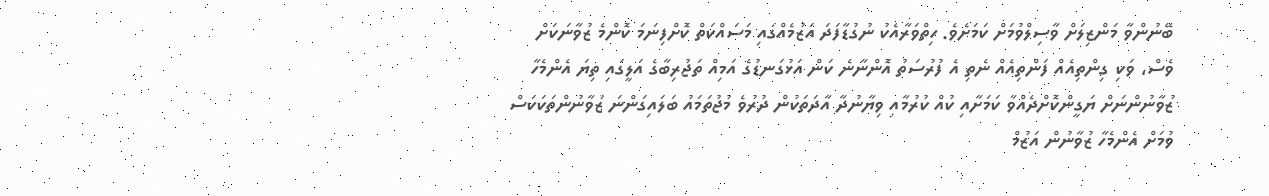ބޭނުންވާ މަންޒިލަށް ވާސިލްވުމަށް ކަމަށެވެ. ހިތްވަރާއެކު ނުގުޑާފަދަ އަޒުމެއްގައި މަސައްކަތް ކޮށްފިނަމަ ކޮންމެ ޒުވާނަކަށް ވެސް، ވަކި ގިންތިއެއް ފަންތިއެއް ނެތި އެ ފުރުސަތު އޮންނާނެ ކަން އަޅުގަނޑުގެ އަމިއް ތަޖުރިބާގެ އަލީގައި ތިޔަ އެންމެހާ ޒުވާނުންނަށް ޔަގީންކޮށްދެއްވާ ކަމަށާއި ކުއް ކުރުމާއި ވިޔާނުދާ އާދަތަކުން ދުރުވެ މުޖުތަމައު ބަލައިގަންނަ ޒުވާނުންތަކަކަސް ވުމަށް އެންމެހާ ޒުވާނުން އަޒުމް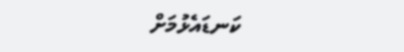ކަނޑައެޅުމަށް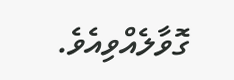ގޮވާލެއްވިއެވެ.